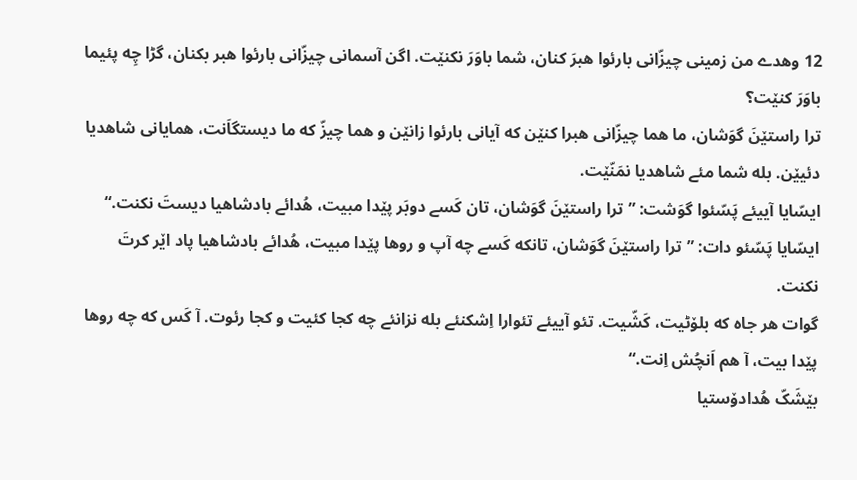12 وهدے من زمینی چیزّانی بارئوا هبرَ کنان، شما باوَرَ نکنێت. اگن آسمانی چیزّانی بارئوا هبر بکنان، گڑا چِه پئیما باوَرَ کنێت؟
ترا راستێنَ گوَشان، ما هما چیزّانی هبرا کنێن که آیانی بارئوا زانێن و هما چیزّ که ما دیستگاَنت، همایانی شاهدیا دئیێن. بله شما مئے شاهدیا نمَنّێت.
ایسّایا آییئے پَسّئوا گوَشت: ”ترا راستێنَ گوَشان، تان کَسے دوبَر پێدا مبیت، هُدائے بادشاهیا دیستَ نکنت.“
ایسّایا پَسّئو دات: ”ترا راستێنَ گوَشان، تانکه کَسے چه آپ و روها پێدا مبیت، هُدائے بادشاهیا پاد اێر کرتَ نکنت.
گوات هر جاه که بلۆٹیت، کَشّیت. تئو آییئے تئوارا اِشکنئے بله نزانئے چه کجا کئیت و کجا رئوت. آ کَس که چه روها پێدا بیت، آ هم اَنچُش اِنت.“
بێشَکّ هُدادۆستیا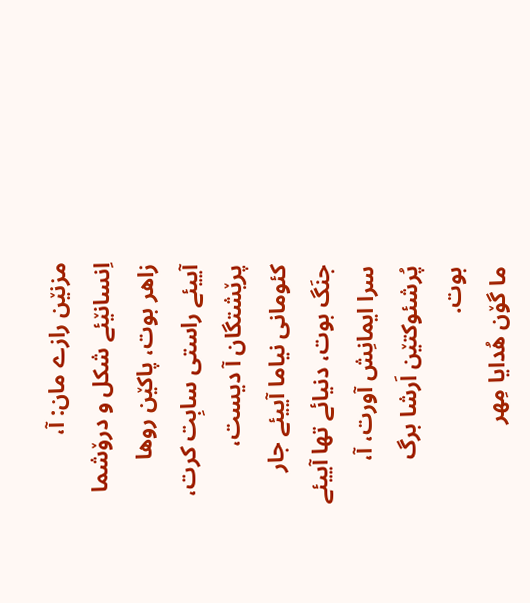مزنێن رازے مان: آ، اِنسانێئے شکل و درۆشما زاهر بوت، پاکێن روها آییئے راستی سابِت کرت، پرێشتگان آ دیست، کئومانی نیاما آییئے جار جنَگ بوت، دنیائے تها آییئے سرا ایمانِش آورت، آ، پُرشئوکتێن اَرشا برگ بوت.
ما گۆن هُدایا مِهر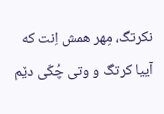نکرتگ، مِهر همش اِنت که آییا کرتگ و وتی چُکّی دێم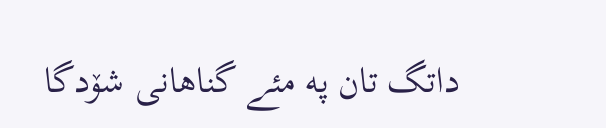داتگ تان په مئے گناهانی شۆدگا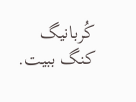کُربانیگ کنگ ببیت.